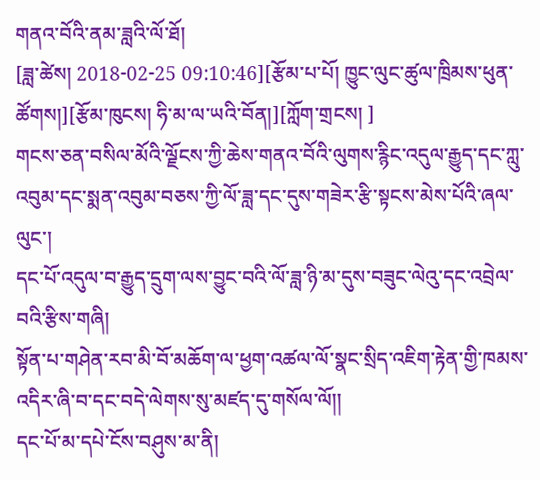གནའ་བོའི་ནམ་ཟླའི་ལོ་ཐོ།
[ཟླ་ཚེས། 2018-02-25 09:10:46][རྩོམ་པ་པོ། ཁྱུང་ལུང་ཚུལ་ཁྲིམས་ཕུན་ཚོགས།][རྩོམ་ཁུངས། ཧི་མ་ལ་ཡའི་བོན།][ཀློག་གྲངས། ]
གངས་ཅན་བསིལ་མོའི་ལྗོངས་ཀྱི་ཆེས་གནའ་བོའི་ལུགས་རྙིང་འདུལ་རྒྱུད་དང་ཀླུ་འབུམ་དང་སྨན་འབུམ་བཅས་ཀྱི་ལོ་ཟླ་དང་དུས་གཟེར་རྩི་སྟངས་མེས་པོའི་ཞལ་ལུང་།
དང་པོ་འདུལ་བ་རྒྱུད་དྲུག་ལས་བྱུང་བའི་ལོ་ཟླ་ཉི་མ་དུས་བཟུང་ལེའུ་དང་འབྲེལ་བའི་རྩིས་གཞི།
སྟོན་པ་གཤེན་རབ་མི་བོ་མཆོག་ལ་ཕྱག་འཚལ་ལོ་སྣང་སྲིད་འཇིག་རྟེན་གྱི་ཁམས་འདིར་ཞི་བ་དང་བདེ་ལེགས་སུ་མཛད་དུ་གསོལ་ལོ།།
དང་པོ་མ་དཔེ་ངོས་བཤུས་མ་ནི།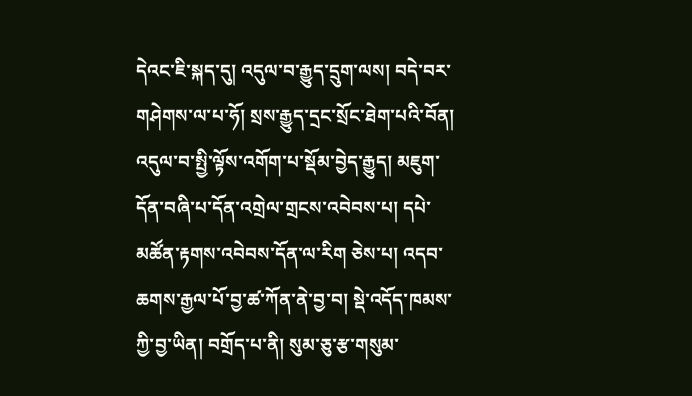དེའང་ཇི་སྐད་དུ། འདུལ་བ་རྒྱུད་དྲུག་ལས། བདེ་བར་གཤེགས་ལ་པ་ཧོ། སྲས་རྒྱུད་དྲང་སྲོང་ཐེག་པའི་བོན། འདུལ་བ་སྤྱི་ལྟོས་འགོག་པ་སྡོམ་བྱེད་རྒྱུད། མཇུག་དོན་བཞི་པ་དོན་འགྲེལ་གྲངས་འབེབས་པ། དཔེ་མཚོན་རྟགས་འབེབས་དོན་ལ་རིག ཅེས་པ། འདབ་ཆགས་རྒྱལ་པོ་བྱ་ཚ་ཀོན་ནེ་བྱ་བ། སྡེ་འདོད་ཁམས་ཀྱི་བྱ་ཡིན། བགྲོད་པ་ནི། སུམ་ཅུ་རྩ་གསུམ་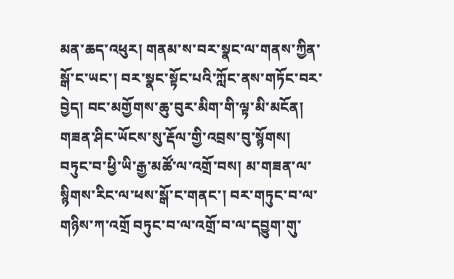མན་ཆད་འཕུར། གནམ་ས་བར་སྣང་ལ་གནས་ཀྱིན་སྒོ་ང་ཡང་། བར་སྣང་སྟོང་པའི་ཀློང་ནས་གཏོང་བར་བྱེད། བང་མགྱོགས་ཆུ་བུར་མིག་གི་ལྟ་མི་མངོན། གཟན་ཤིང་ཡོངས་སུ་རྡོལ་གྱི་འབྲས་བུ་སྙོགས། བཏུང་བ་ཕྱི་ཡི་རྒྱ་མཚོ་ལ་འགྲོ་བས། མ་གཟན་ལ་སྙིགས་རིང་ལ་ཕས་སྒོ་ང་གནང་། བར་གཏུང་བ་ལ་གཉིས་ཀ་འགྲོ བཏུང་བ་ལ་འགྲོ་བ་ལ་དབྱུག་གུ་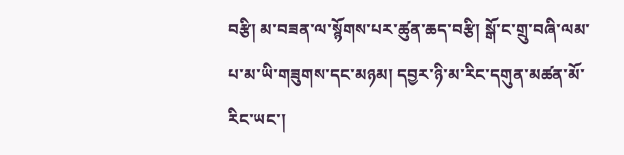བརྩི། མ་བཟན་ལ་སྙོགས་པར་ཚུན་ཆད་བརྩི། སྒོ་ང་གྲུ་བཞི་ལམ་པ་མ་ཡི་གཟུགས་དང་མཉམ། དབྱར་ཉི་མ་རིང་དགུན་མཚན་མོ་རིང་ཡང་།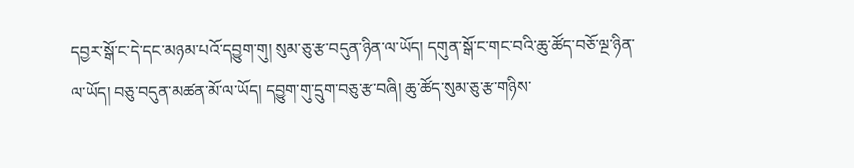དབྱར་སྒོ་ང་དེ་དང་མཉམ་པའོ་དབྱུག་གུ། སུམ་ཅུ་རྩ་བདུན་ཉིན་ལ་ཡོད། དགུན་སྒོ་ང་གང་བའི་ཆུ་ཚོད་བཅོ་ལྔ་ཉིན་ལ་ཡོད། བཅུ་བདུན་མཚན་མོ་ལ་ཡོད། དབྱུག་གུ་དྲུག་བཅུ་རྩ་བཞི། ཆུ་ཚོད་སུམ་ཅུ་རྩ་གཉིས་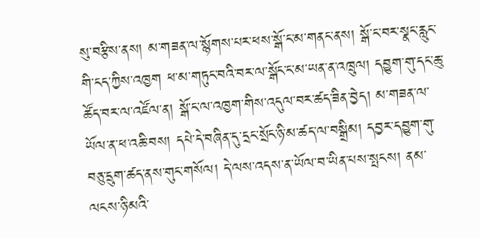སུ་བརྩིས་ནས། མ་གཟན་ལ་སྙོགས་པར་ཕས་སྒོ་ང་མ་གནང་ནས། སྒོ་ང་བར་སྣང་རླུང་གི་ངད་ཀྱིས་འཁྱག ཕ་མ་གཏུང་བའི་བར་ལ་སྒོང་ང་མ་ཡན་ན་འཁྲུལ། དབྱུག་གུ་དང་ཆུ་ཚོད་བར་ལ་འཛོལ་ན། སྒོ་ང་ལ་འཁྱག་གིས་འདུལ་བར་ཚད་ཟིན་བྱེད། མ་གཟན་ལ་ཡོལ་ན་ཕ་འཆི་བས། དཔེ་དེ་བཞིན་དུ་དྲང་སྲོང་ཉི་མ་ཚད་ལ་བསྒྲིམ། དབྱར་དབྱུག་གུ་བཅུ་དྲུག་ཚད་ནས་གུང་གསོལ། དེ་ལས་འདས་ན་ཡོལ་བ་ཡིན་པས་སྤངས། ནམ་ལངས་ཉི་མའི་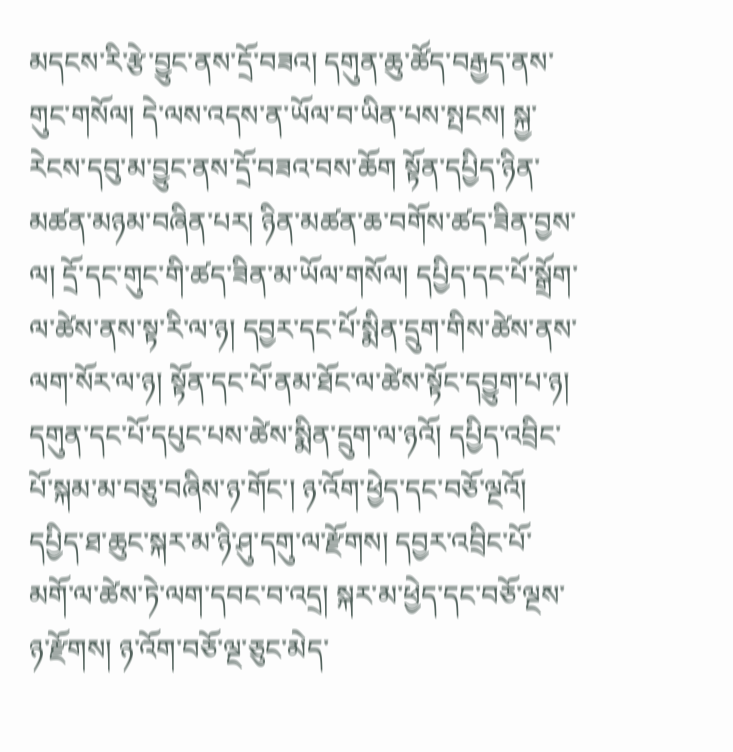མདངས་རི་རྩེ་བྱུང་ནས་དྲོ་བཟའ། དགུན་ཆུ་ཚོད་བརྒྱད་ནས་གུང་གསོལ། དེ་ལས་འདས་ན་ཡོལ་བ་ཡིན་པས་སྤངས། སྐྱ་རེངས་དབུ་མ་བྱུང་ནས་དྲོ་བཟའ་བས་ཆོག སྟོན་དཔྱིད་ཉིན་མཚན་མཉམ་བཞིན་པར། ཉིན་མཚན་ཆ་བགོས་ཚད་ཟིན་བྱས་ལ། དྲོ་དང་གུང་གི་ཚད་ཟིན་མ་ཡོལ་གསོལ། དཔྱིད་དང་པོ་སྒྲོག་ལ་ཚེས་ནས་སྟ་རི་ལ་ཉ། དབྱར་དང་པོ་སྨིན་དྲུག་གིས་ཚེས་ནས་ལག་སོར་ལ་ཉ། སྟོན་དང་པོ་ནམ་ཐོང་ལ་ཚེས་སྟོང་དབྱུག་པ་ཉ། དགུན་དང་པོ་དཔུང་པས་ཚེས་སྨིན་དྲུག་ལ་ཉའོ། དཔྱིད་འབྲིང་པོ་སྐམ་མ་བཅུ་བཞིས་ཉ་གོང་། ཉ་འོག་ཕྱེད་དང་བཅོ་ལྔའོ། དཔྱིད་ཐ་ཆུང་སྐར་མ་ཉི་ཤུ་དགུ་ལ་རྫོགས། དབྱར་འབྲིང་པོ་མགོ་ལ་ཚེས་ཏེ་ལག་དབང་བ་འདྲ། སྐར་མ་ཕྱེད་དང་བཅོ་ལྔས་ཉ་རྫོགས། ཉ་འོག་བཅོ་ལྔ་ཅུང་མེད་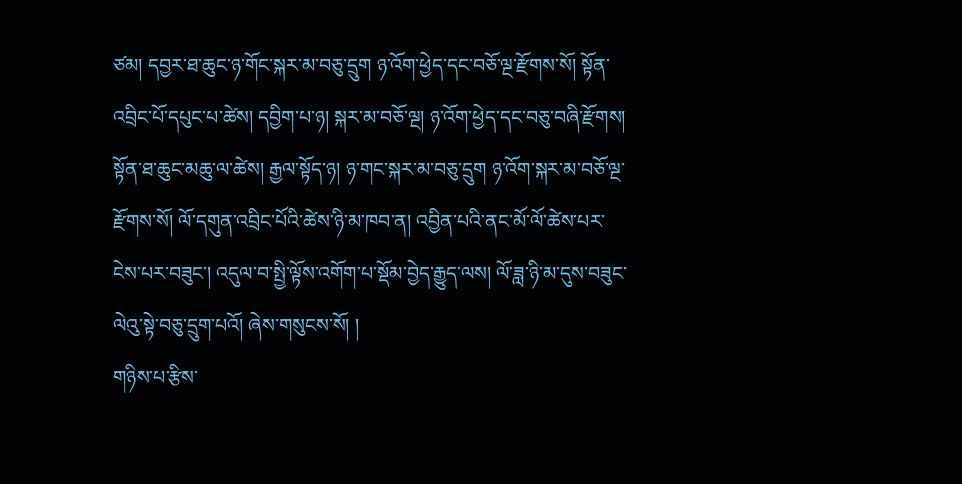ཙམ། དབྱར་ཐ་ཆུང་ཉ་གོང་སྐར་མ་བཅུ་དྲུག ཉ་འོག་ཕྱེད་དང་བཅོ་ལྔ་རྫོགས་སོ། སྟོན་འབྲིང་པོ་དཔུང་པ་ཚེས། དབྱིག་པ་ཉ། སྐར་མ་བཅོ་ལྔ། ཉ་འོག་ཕྱེད་དང་བཅུ་བཞི་རྫོགས། སྟོན་ཐ་ཆུང་མཆུ་ལ་ཚེས། རྒྱལ་སྟོད་ཉ། ཉ་གང་སྐར་མ་བཅུ་དྲུག ཉ་འོག་སྐར་མ་བཅོ་ལྔ་རྫོགས་སོ། ལོ་དགུན་འབྲིང་པོའི་ཚེས་ཉི་མ་ཁབ་ན། འབྱིན་པའི་ནང་མོ་ལོ་ཚེས་པར་ངེས་པར་བཟུང་། འདུལ་བ་སྤྱི་ལྟོས་འགོག་པ་སྡོམ་བྱེད་རྒྱུད་ལས། ལོ་ཟླ་ཉི་མ་དུས་བཟུང་ལེའུ་སྟེ་བཅུ་དྲུག་པའོ། ཞེས་གསུངས་སོ། །
གཉིས་པ་རྩིས་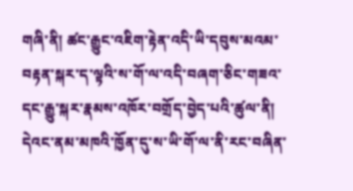གཞི་ནི། ཚང་རྒྱུང་འཇིག་རྟེན་འདི་ཡི་དབུས་མའམ་བརྟན་སྐར་ད་ལྟའི་ས་གོ་ལ་འདི་བཞག་ཅིང་གཟའ་དང་རྒྱུ་སྐར་རྣམས་འཁོར་བགྲོད་བྱེད་པའི་ཚུལ་ནི། དེའང་ནམ་མཁའི་ཁྱོན་དུ་ས་ཡི་གོ་ལ་ནི་རང་བཞིན་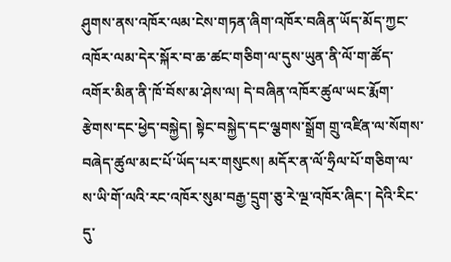ཤུགས་ནས་འཁོར་ལམ་ངེས་གཏན་ཞིག་འཁོར་བཞིན་ཡོད་མོད་ཀྱང་འཁོར་ལམ་དེར་སྐོར་བ་ཆ་ཚང་གཅིག་ལ་དུས་ཡུན་ནི་ལོ་ག་ཚོད་འགོར་མིན་ནི་ཁོ་བོས་མ་ཤེས་ལ། དེ་བཞིན་འཁོར་ཚུལ་ཡང་རྨོག་རྩེགས་དང་ཕྱེད་བསྐྱེད། སྟེང་བསྐྱེད་དང་ལྕགས་སྒྲོག གྲུ་འཛིན་ལ་སོགས་བཞེད་ཚུལ་མང་པོ་ཡོད་པར་གསུངས། མདོར་ན་ལོ་ཧྲིལ་པོ་གཅིག་ལ་ས་ཡི་གོ་ལའི་རང་འཁོར་སུམ་བརྒྱ་དྲུག་ཅུ་རེ་ལྔ་འཁོར་ཞིང་། དེའི་རིང་དུ་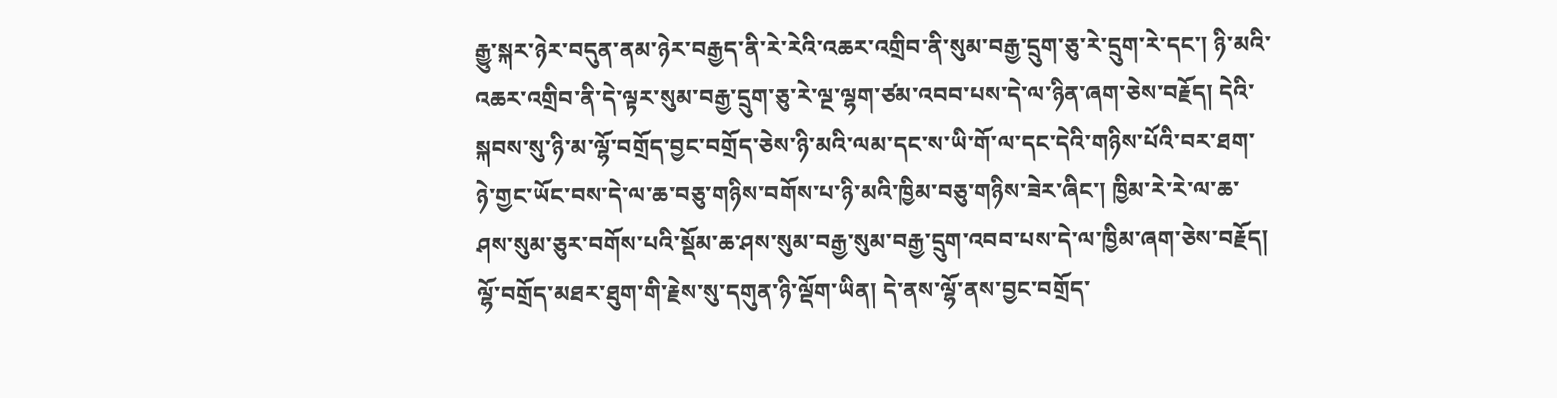རྒྱུ་སྐར་ཉེར་བདུན་ནམ་ཉེར་བརྒྱད་ནི་རེ་རེའི་འཆར་འགྲིབ་ནི་སུམ་བརྒྱ་དྲུག་ཅུ་རེ་དྲུག་རེ་དང་། ཉི་མའི་འཆར་འགྲིབ་ནི་དེ་ལྟར་སུམ་བརྒྱ་དྲུག་ཅུ་རེ་ལྔ་ལྷག་ཙམ་འབབ་པས་དེ་ལ་ཉིན་ཞག་ཅེས་བརྗོད། དེའི་སྐབས་སུ་ཉི་མ་ལྷོ་བགྲོད་བྱང་བགྲོད་ཅེས་ཉི་མའི་ལམ་དང་ས་ཡི་གོ་ལ་དང་དེའི་གཉིས་པོའི་བར་ཐག་ཉེ་གྱང་ཡོང་བས་དེ་ལ་ཆ་བཅུ་གཉིས་བགོས་པ་ཉི་མའི་ཁྱིམ་བཅུ་གཉིས་ཟེར་ཞིང་། ཁྱིམ་རེ་རེ་ལ་ཆ་ཤས་སུམ་ཅུར་བགོས་པའི་སྡོམ་ཆ་ཤས་སུམ་བརྒྱ་སུམ་བརྒྱ་དྲུག་འབབ་པས་དེ་ལ་ཁྱིམ་ཞག་ཅེས་བརྗོད། ལྷོ་བགྲོད་མཐར་ཐུག་གི་རྗེས་སུ་དགུན་ཉི་ལྡོག་ཡིན། དེ་ནས་ལྷོ་ནས་བྱང་བགྲོད་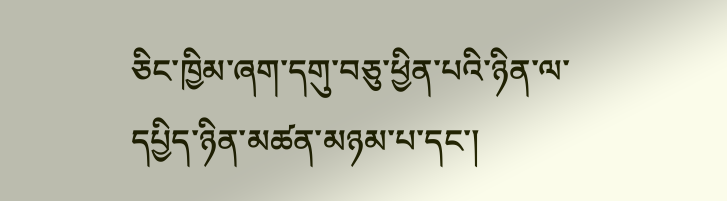ཅིང་ཁྱིམ་ཞག་དགུ་བཅུ་ཕྱིན་པའི་ཉིན་ལ་དཔྱིད་ཉིན་མཚན་མཉམ་པ་དང་།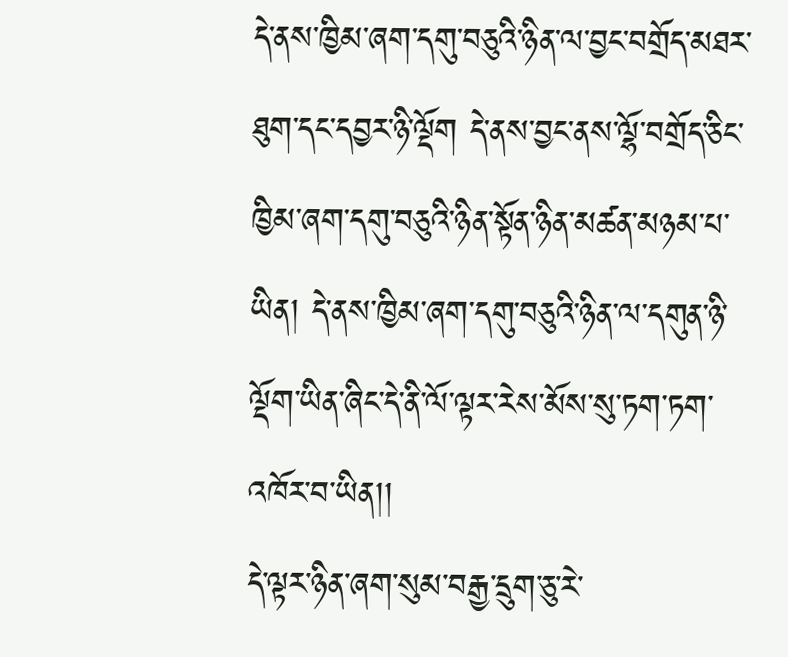དེ་ནས་ཁྱིམ་ཞག་དགུ་བཅུའི་ཉིན་ལ་བྱང་བགྲོད་མཐར་ཐུག་དང་དབྱར་ཉི་ལྡོག དེ་ནས་བྱང་ནས་ལྷོ་བགྲོད་ཅིང་ཁྱིམ་ཞག་དགུ་བཅུའི་ཉིན་སྟོན་ཉིན་མཚན་མཉམ་པ་ཡིན། དེ་ནས་ཁྱིམ་ཞག་དགུ་བཅུའི་ཉིན་ལ་དགུན་ཉི་ལྡོག་ཡིན་ཞིང་དེ་ནི་ལོ་ལྟར་རེས་མོས་སུ་ཏག་ཏག་འཁོར་བ་ཡིན།།
དེ་ལྟར་ཉིན་ཞག་སུམ་བརྒྱ་དྲུག་ཅུ་རེ་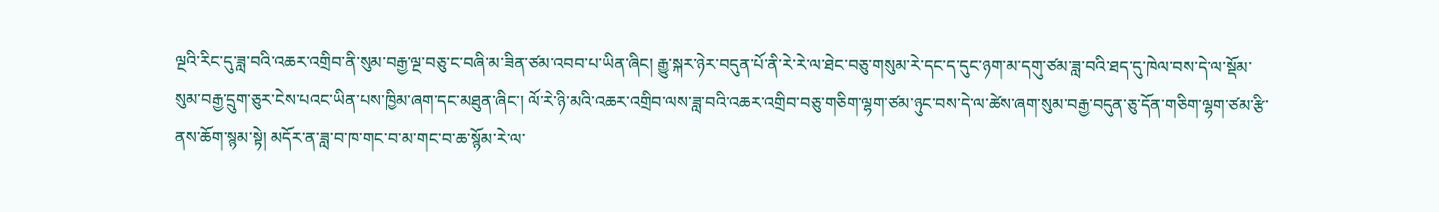ལྔའི་རིང་དུ་ཟླ་བའི་འཆར་འགྲིབ་ནི་སུམ་བརྒྱ་ལྔ་བཅུ་ང་བཞི་མ་ཟིན་ཙམ་འབབ་པ་ཡིན་ཞིང། རྒྱུ་སྐར་ཉེར་བདུན་པོ་ནི་རེ་རེ་ལ་ཐེང་བཅུ་གསུམ་རེ་དང་ད་དུང་ཉག་མ་དགུ་ཙམ་ཟླ་བའི་ཐད་དུ་ཁེལ་བས་དེ་ལ་སྡོམ་སུམ་བརྒྱ་དྲུག་ཅུར་ངེས་པའང་ཡིན་པས་ཁྱིམ་ཞག་དང་མཐུན་ཞིང་། ལོ་རེ་ཉི་མའི་འཆར་འགྲིབ་ལས་ཟླ་བའི་འཆར་འགྲིབ་བཅུ་གཅིག་ལྷག་ཙམ་ཉུང་བས་དེ་ལ་ཚེས་ཞག་སུམ་བརྒྱ་བདུན་ཅུ་དོན་གཅིག་ལྷག་ཙམ་རྩི་ནས་ཆོག་སྙམ་སྟེ། མདོར་ན་ཟླ་བ་ཁ་གང་བ་མ་གང་བ་ཆ་སྙོམ་རེ་ལ་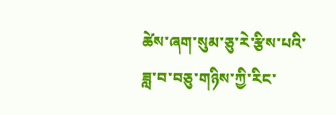ཚེས་ཞག་སུམ་ཅུ་རེ་རྩིས་པའི་ཟླ་བ་བཅུ་གཉིས་ཀྱི་རིང་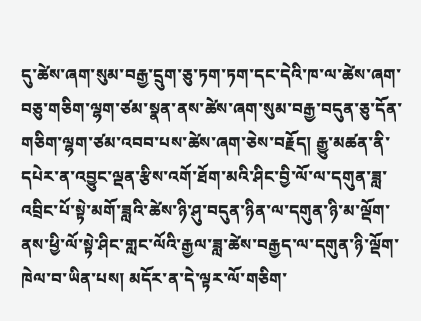དུ་ཚེས་ཞག་སུམ་བརྒྱ་དྲུག་ཅུ་ཏག་ཏག་དང་དེའི་ཁ་ལ་ཚེས་ཞག་བཅུ་གཅིག་ལྷག་ཙམ་སྣན་ནས་ཚེས་ཞག་སུམ་བརྒྱ་བདུན་ཅུ་དོན་གཅིག་ལྷག་ཙམ་འབབ་པས་ཚེས་ཞག་ཅེས་བརྗོད། རྒྱུ་མཚན་ནི་དཔེར་ན་འབྱུང་ལྡན་རྩིས་འགོ་ཐོག་མའི་ཤིང་བྱི་ལོ་ལ་དགུན་ཟླ་འབྲིང་པོ་སྟེ་མགོ་ཟླའི་ཚེས་ཉི་ཤུ་བདུན་ཉིན་ལ་དགུན་ཉི་མ་ལྡོག་ནས་ཕྱི་ལོ་སྟེ་ཤིང་གླང་ལོའི་རྒྱལ་ཟླ་ཚེས་བརྒྱད་ལ་དགུན་ཉི་ལྡོག་ཁེལ་བ་ཡིན་པས། མདོར་ན་དེ་ལྟར་ལོ་གཅིག་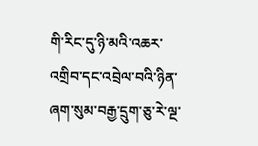གི་རིང་དུ་ཉི་མའི་འཆར་འགྲིབ་དང་འབྲེལ་བའི་ཉིན་ཞག་སུམ་བརྒྱ་དྲུག་ཅུ་རེ་ལྔ་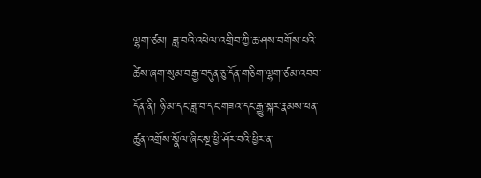ལྷག་ཙམ། ཟླ་བའི་འཕེལ་འགྲིབ་ཀྱི་ཆ་ཤས་བགོས་པའི་ཚེས་ཞག་སུམ་བརྒྱ་བདུན་ཅུ་དོན་གཅིག་ལྷག་ཙམ་འབབ་དོན་ནི། ཉི་མ་དང་ཟླ་བ་དང་གཟའ་དང་རྒྱུ་སྐར་རྣམས་ཕན་ཚུན་འགྲོས་སྣོལ་ཞིང་སྔ་ཕྱི་ཤོར་བའི་ཕྱིར་ན་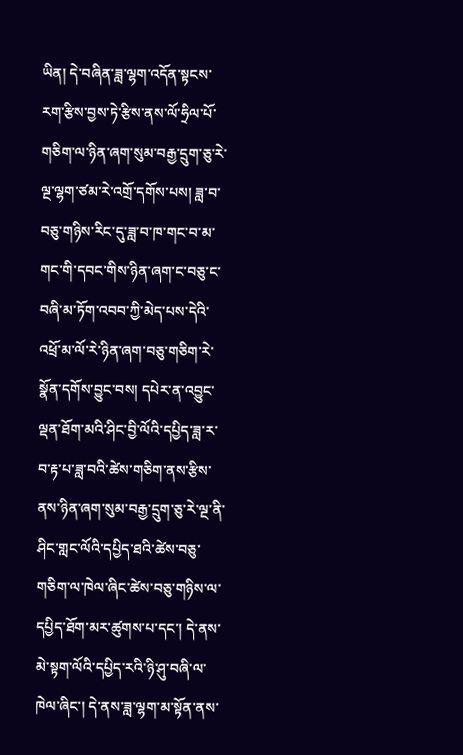ཡིན། དེ་བཞིན་ཟླ་ལྷག་འདོན་སྟངས་རག་རྩིས་བྱས་ཏེ་རྩིས་ནས་ལོ་ཧྲིལ་པོ་གཅིག་ལ་ཉིན་ཞག་སུམ་བརྒྱ་དྲུག་ཅུ་རེ་ལྔ་ལྷག་ཙམ་རེ་འགྲོ་དགོས་པས། ཟླ་བ་བཅུ་གཉིས་རིང་དུ་ཟླ་བ་ཁ་གང་བ་མ་གང་གི་དབང་གིས་ཉིན་ཞག་ང་བཅུ་ང་བཞི་མ་ཏོག་འབབ་ཀྱི་མེད་པས་དེའི་འཕྲོ་མ་ལོ་རེ་ཉིན་ཞག་བཅུ་གཅིག་རེ་སྣོན་དགོས་བྱུང་བས། དཔེར་ན་འབྱུང་ལྡན་ཐོག་མའི་ཤིང་བྱི་ལོའི་དཔྱིད་ཟླ་ར་བ་རྟ་པ་ཟླ་བའི་ཚེས་གཅིག་ནས་རྩིས་ནས་ཉིན་ཞག་སུམ་བརྒྱ་དྲུག་ཅུ་རེ་ལྔ་ནི་ཤིང་གླང་ལོའི་དཔྱིད་ཐའི་ཚེས་བཅུ་གཅིག་ལ་ཁེལ་ཞིང་ཚེས་བཅུ་གཉིས་ལ་དཔྱིད་ཐོག་མར་ཚུགས་པ་དང་། དེ་ནས་མེ་སྟག་ལོའི་དཔྱིད་རའི་ཉི་ཤུ་བཞི་ལ་ཁེལ་ཞིང་། དེ་ནས་ཟླ་ལྷག་མ་སྟོན་ནས་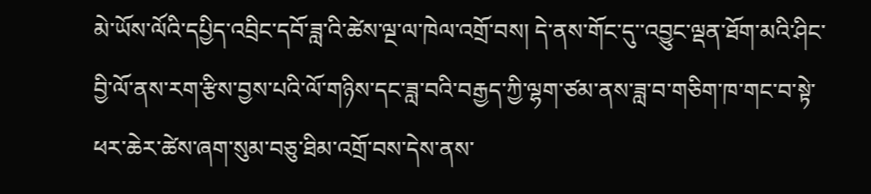མེ་ཡོས་ལོའི་དཔྱིད་འབྲིང་དབོ་ཟླ་འི་ཚེས་ལྔ་ལ་ཁེལ་འགྲོ་བས། དེ་ནས་གོང་དུ་་འབྱུང་ལྡན་ཐོག་མའི་ཤིང་བྱི་ལོ་ནས་རག་རྩིས་བྱས་པའི་ལོ་གཉིས་དང་ཟླ་བའི་བརྒྱད་ཀྱི་ལྷག་ཙམ་ནས་ཟླ་བ་གཅིག་ཁ་གང་བ་སྟེ་ཕར་ཆེར་ཚེས་ཞག་སུམ་བཅུ་ཐིམ་འགྲོ་བས་དེས་ནས་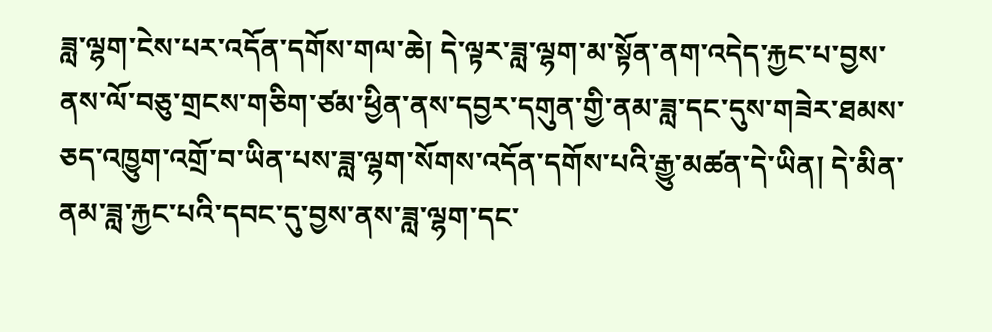ཟླ་ལྷག་ངེས་པར་འདོན་དགོས་གལ་ཆེ། དེ་ལྟར་ཟླ་ལྷག་མ་སྟོན་ནག་འདེད་རྐྱང་པ་བྱས་ནས་ལོ་བཅུ་གྲངས་གཅིག་ཙམ་ཕྱིན་ནས་དབྱར་དགུན་གྱི་ནམ་ཟླ་དང་དུས་གཟེར་ཐམས་ཅད་འཁྱུག་འགྲོ་བ་ཡིན་པས་ཟླ་ལྷག་སོགས་འདོན་དགོས་པའི་རྒྱུ་མཚན་དེ་ཡིན། དེ་མིན་ནམ་ཟླ་རྐྱང་པའི་དབང་དུ་བྱས་ནས་ཟླ་ལྷག་དང་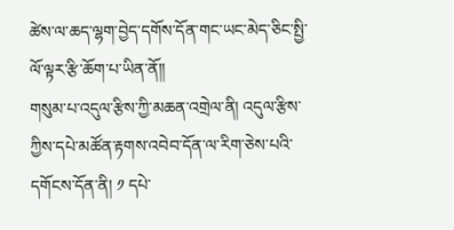ཚེས་ལ་ཆད་ལྷག་བྱེད་དགོས་དོན་གང་ཡང་མེད་ཅིང་སྤྱི་ལོ་ལྟར་རྩི་ཆོག་པ་ཡིན་ནོ།།
གསུམ་པ་འདུལ་རྩིས་ཀྱི་མཆན་འགྲེལ་ནི། འདུལ་རྩིས་ཀྱིས་དཔེ་མཚོན་རྟགས་འབེབ་དོན་ལ་རིག་ཅེས་པའི་དགོངས་དོན་ནི། ༡ དཔེ་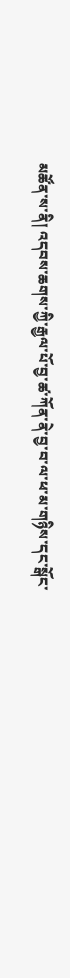མཚོན་ས་ནི། འདབས་ཆགས་ཀྱི་རྒྱལ་པོ་བྱ་ཚ་ཀོན་ནེ་བྱ་བ་ལ་ཕ་མ་གཉིས་དང་སྒོང་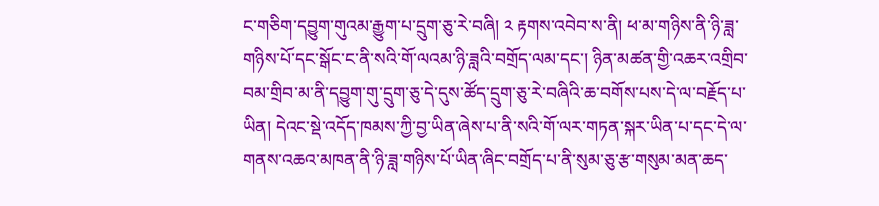ང་གཅིག་དབྱུག་གུའམ་རྒྱུག་པ་དྲུག་ཅུ་རེ་བཞི། ༢ རྟགས་འབེབ་ས་ནི། ཕ་མ་གཉིས་ནི་ཉི་ཟླ་གཉིས་པོ་དང་སྒོང་ང་ནི་སའི་གོ་ལའམ་ཉི་ཟླའི་བགྲོད་ལམ་དང་། ཉིན་མཚན་གྱི་འཆར་འགྲིབ་བམ་གྲིབ་མ་ནི་དབྱུག་གུ་དྲུག་ཅུ་དེ་དུས་ཚོད་དྲུག་ཅུ་རེ་བཞིའི་ཆ་བགོས་པས་དེ་ལ་བརྗོད་པ་ཡིན། དེའང་སྡེ་འདོད་ཁམས་ཀྱི་བྱ་ཡིན་ཞེས་པ་ནི་སའི་གོ་ལར་གཏན་སྐར་ཡིན་པ་དང་དེ་ལ་གནས་འཆའ་མཁན་ནི་ཉི་ཟླ་གཉིས་པོ་ཡིན་ཞིང་བགྲོད་པ་ནི་སུམ་ཅུ་རྩ་གསུམ་མན་ཆད་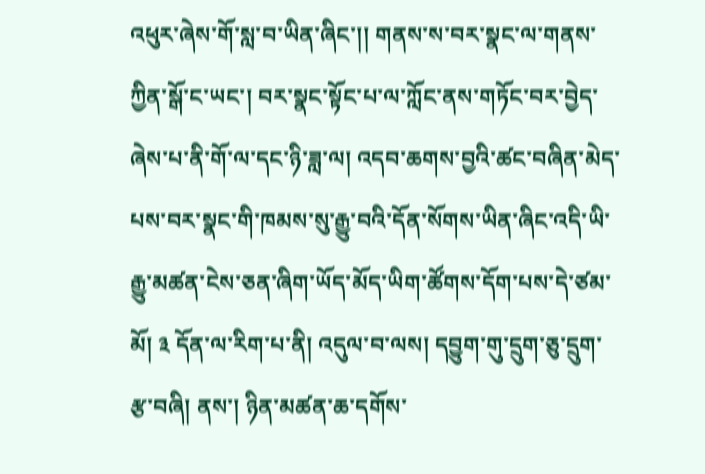འཕུར་ཞེས་གོ་སླ་བ་ཡིན་ཞིང་།། གནས་ས་བར་སྣང་ལ་གནས་ཀྱིན་སྒོ་ང་ཡང་། བར་སྣང་སྟོང་པ་ལ་ཀློང་ནས་གཏོང་བར་བྱེད་ཞེས་པ་ནི་གོ་ལ་དང་ཉི་ཟླ་ལ། འདབ་ཆགས་བྱའི་ཚང་བཞིན་མེད་པས་བར་སྣང་གི་ཁམས་སུ་རྒྱུ་བའི་དོན་སོགས་ཡིན་ཞིང་འདི་ཡི་རྒྱུ་མཚན་ངེས་ཅན་ཞིག་ཡོད་མོད་ཡིག་ཚོགས་དོག་པས་དེ་ཙམ་མོ། ༣ དོན་ལ་རིག་པ་ནི། འདུལ་བ་ལས། དབྱུག་གུ་དྲུག་ཅུ་དྲུག་རྩ་བཞི། ནས་། ཉིན་མཚན་ཆ་དགོས་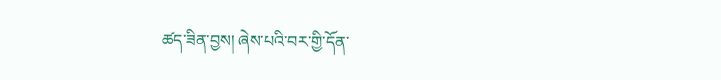ཚད་ཟིན་བྱས། ཞེས་པའི་བར་གྱི་དོན་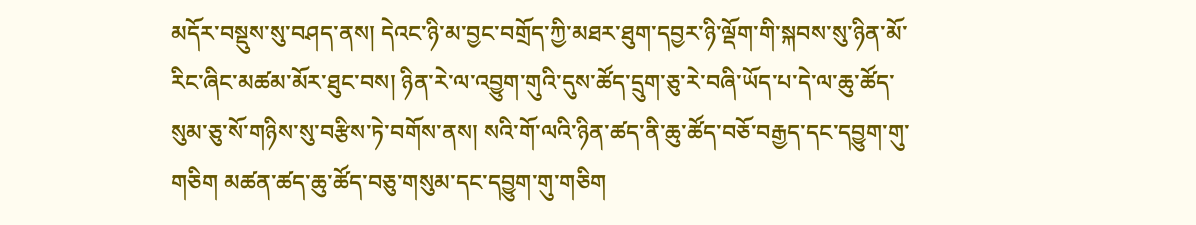མདོར་བསྡུས་སུ་བཤད་ནས། དེའང་ཉི་མ་བྱང་བགྲོད་ཀྱི་མཐར་ཐུག་དབྱར་ཉི་ལྡོག་གི་སྐབས་སུ་ཉིན་མོ་རིང་ཞིང་མཚམ་མོར་ཐུང་བས། ཉིན་རེ་ལ་འབྱུག་གུའི་དུས་ཚོད་དྲུག་ཅུ་རེ་བཞི་ཡོད་པ་དེ་ལ་ཆུ་ཚོད་སུམ་ཅུ་སོ་གཉིས་སུ་བརྩིས་ཏེ་བགོས་ནས། སའི་གོ་ལའི་ཉིན་ཚད་ནི་ཆུ་ཚོད་བཅོ་བརྒྱད་དང་དབྱུག་གུ་གཅིག མཚན་ཚད་ཆུ་ཚོད་བཅུ་གསུམ་དང་དབྱུག་གུ་གཅིག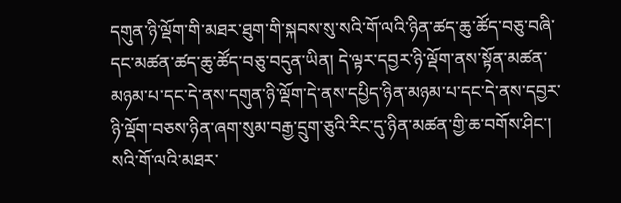དགུན་ཉི་ལྡོག་གི་མཐར་ཐུག་གི་སྐབས་སུ་སའི་གོ་ལའི་ཉིན་ཚད་ཆུ་ཚོད་བཅུ་བཞི་དང་མཚན་ཚད་ཆུ་ཚོད་བཅུ་བདུན་ཡིན། དེ་ལྟར་དབྱར་ཉི་ལྡོག་ནས་སྟོན་མཚན་མཉམ་པ་དང་དེ་ནས་དགུན་ཉི་ལྡོག་དེ་ནས་དཔྱིད་ཉིན་མཉམ་པ་དང་དེ་ནས་དབྱར་ཉི་ལྡོག་བཅས་ཉིན་ཞག་སུམ་བརྒྱ་དྲུག་ཅུའི་རིང་དུ་ཉིན་མཚན་གྱི་ཆ་བགོས་ཤིང་། སའི་གོ་ལའི་མཐར་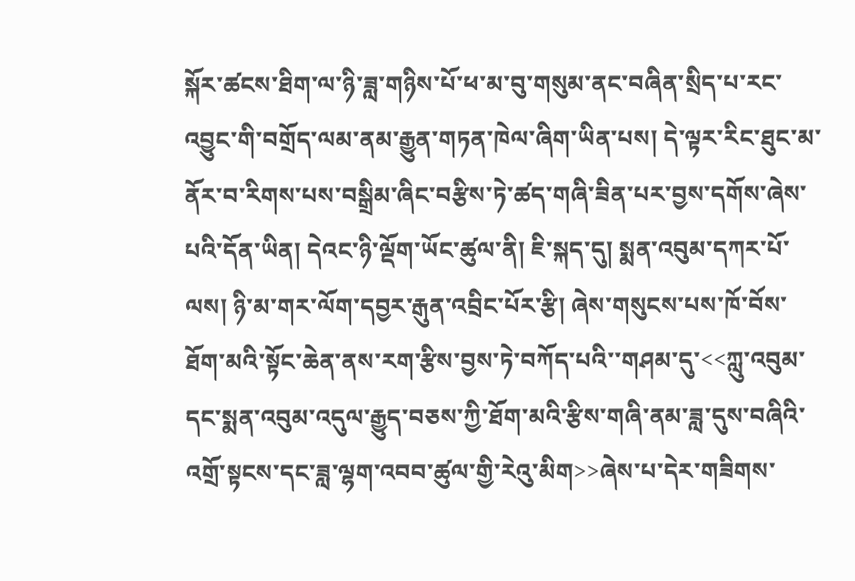སྐོར་ཚངས་ཐིག་ལ་ཉི་ཟླ་གཉིས་པོ་ཕ་མ་བུ་གསུམ་ནང་བཞིན་སྲིད་པ་རང་འབྱུང་གི་བགྲོད་ལམ་ནམ་རྒྱུན་གཏན་ཁེལ་ཞིག་ཡིན་པས། དེ་ལྟར་རིང་ཐུང་མ་ནོར་བ་རིགས་པས་བསྒྲིམ་ཞིང་བརྩིས་ཏེ་ཚད་གཞི་ཟིན་པར་བྱས་དགོས་ཞེས་པའི་དོན་ཡིན། དེའང་ཉི་ལྡོག་ཡོང་ཚུལ་ནི། ཇི་སྐད་དུ། སྨན་འབུམ་དཀར་པོ་ལས། ཉི་མ་གར་ལོག་དབྱར་རྒུན་འབྲིང་པོར་རྩི། ཞེས་གསུངས་པས་ཁོ་བོས་ཐོག་མའི་སྟོང་ཆེན་ནས་རག་རྩིས་བྱས་ཏེ་བཀོད་པའི་་གཤམ་དུ་<<ཀླུ་འབུམ་དང་སྨན་འབུམ་འདུལ་རྒྱུད་བཅས་ཀྱི་ཐོག་མའི་རྩིས་གཞི་ནམ་ཟླ་དུས་བཞིའི་འགྲོ་སྟངས་དང་ཟླ་ལྷག་འབབ་ཚུལ་གྱི་རེའུ་མིག>>ཞེས་པ་དེར་གཟིགས་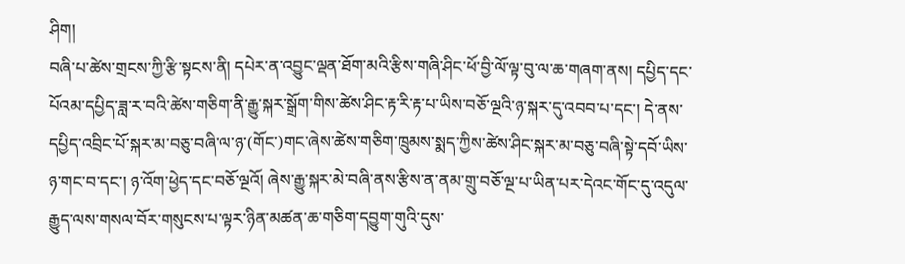ཤིག།
བཞི་པ་ཚེས་གྲངས་ཀྱི་རྩི་སྟངས་ནི། དཔེར་ན་འབྱུང་ལྡན་ཐོག་མའི་རྩིས་གཞི་ཤིང་ཕོ་བྱི་ལོ་ལྟ་བུ་ལ་ཆ་གཞག་ནས། དཔྱིད་དང་པོའམ་དཔྱིད་ཟླ་ར་བའི་ཚེས་གཅིག་ནི་རྒྱུ་སྐར་སྒྲོག་གིས་ཚེས་ཤིང་རྟ་རི་རྟ་པ་ཡིས་བཅོ་ལྔའི་ཉ་སྐར་དུ་འབབ་པ་དང་། དེ་ནས་དཔྱིད་འབྲིང་པོ་སྐར་མ་བཅུ་བཞི་ལ་ཉ་(གོང་)གང་ཞེས་ཚེས་གཅིག་ཁྲུམས་སྨད་ཀྱིས་ཚེས་ཤིང་སྐར་མ་བཅུ་བཞི་སྟེ་དབོ་ཡིས་ཉ་གང་བ་དང་། ཉ་འོག་ཕྱེད་དང་བཅོ་ལྔའོ། ཞེས་རྒྱུ་སྐར་མེ་བཞི་ནས་རྩིས་ན་ནམ་གྲུ་བཅོ་ལྔ་པ་ཡིན་པར་དེའང་གོང་དུ་འདུལ་རྒྱུད་ལས་གསལ་བོར་གསུངས་པ་ལྟར་ཉིན་མཚན་ཆ་གཅིག་དབྱུག་གུའི་དུས་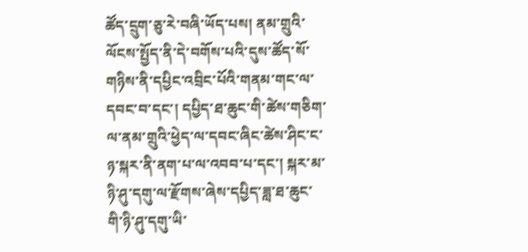ཚོད་དྲུག་ཅུ་རེ་བཞི་ཡོད་པས། ནམ་གྲུའི་ལོངས་སྤྱོད་ནི་དེ་བགོས་པའི་དུས་ཚོད་སོ་གཉིས་ནི་དཔྱིང་འབྲིང་པོའི་གནམ་གང་ལ་དབང་བ་དང་། དཔྱིད་ཐ་ཆུང་གི་ཚེས་གཅིག་ལ་ནམ་གྲུའི་ཕྱེད་ལ་དབང་ཞིང་ཚེས་ཤིང་ང་ཉ་སྐར་ནི་ནག་པ་ལ་འབབ་པ་དང་། སྐར་མ་ཉི་ཤུ་དགུ་ལ་རྫོགས་ཞེས་དཔྱིད་ཟླ་ཐ་ཆུང་གི་ཉི་ཤུ་དགུ་ཡི་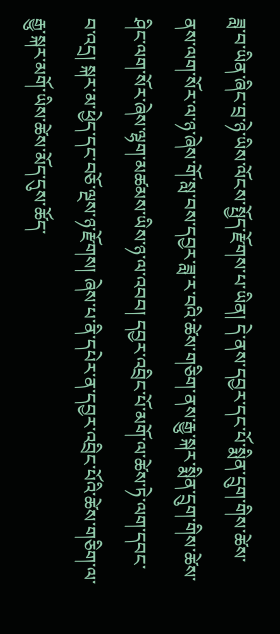ཟླ་བ་ཡིན་ཞིང་བྲ་ཉེ་ཡིས་ལོངས་སྤྱོད་རྫོགས་པ་ཡིན། དེ་ནས་དབྱར་དང་པོ་སྨིན་དྲུག་གིས་ཚེས་ནས་ལག་སོར་ལ་ཉ་ཞེས་གོ་སླ་བས་དབྱར་ཟླ་ར་བའི་ཚེས་གཅིག་ནས་རྒྱུ་སྐར་སྨིན་དྲུག་གིས་ཚེས་ཤིང་ལག་སོར་ཞེས་ལྷག་མཚམས་ཡིས་ཉ་ལ་འབབ། དབྱར་འབྲིང་པོ་མགོ་ལ་ཚེས་ཏེ་ལག་དབང་བ་འདྲ། སྐར་མ་ཕྱེད་དང་བཅོ་ལྔས་ཉ་རྫོགས། ཞེས་པ་ནི་དཔེར་ན་དབྱར་འབྲིང་པོའི་ཚེས་གཅིག་ལ་རྒྱུ་སྐར་མགོ་ཡིས་ཚེས་མོད་དུས་ཚོད་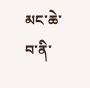མང་ཆེ་བ་ནི་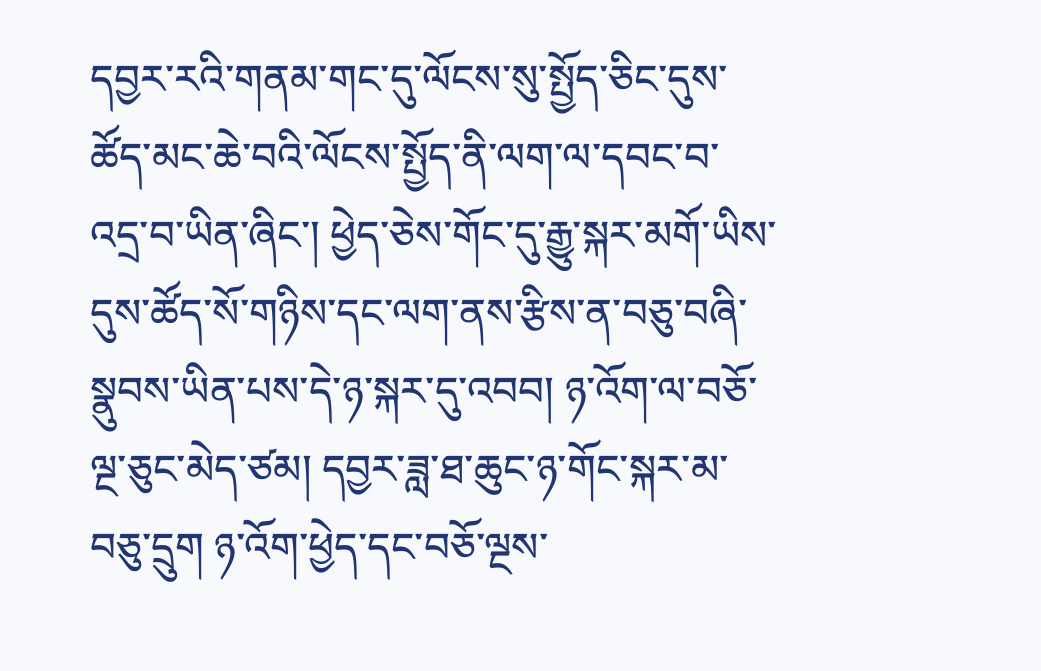དབྱར་རའི་གནམ་གང་དུ་ལོངས་སུ་སྤྱོད་ཅིང་དུས་ཚོད་མང་ཆེ་བའི་ལོངས་སྤྱོད་ནི་ལག་ལ་དབང་བ་འདྲ་བ་ཡིན་ཞིང་། ཕྱེད་ཅེས་གོང་དུ་རྒྱུ་སྐར་མགོ་ཡིས་དུས་ཚོད་སོ་གཉིས་དང་ལག་ནས་རྩིས་ན་བཅུ་བཞི་སྣུབས་ཡིན་པས་དེ་ཉ་སྐར་དུ་འབབ། ཉ་འོག་ལ་བཅོ་ལྔ་ཅུང་མེད་ཙམ། དབྱར་ཟླ་ཐ་ཆུང་ཉ་གོང་སྐར་མ་བཅུ་དྲུག ཉ་འོག་ཕྱེད་དང་བཅོ་ལྔས་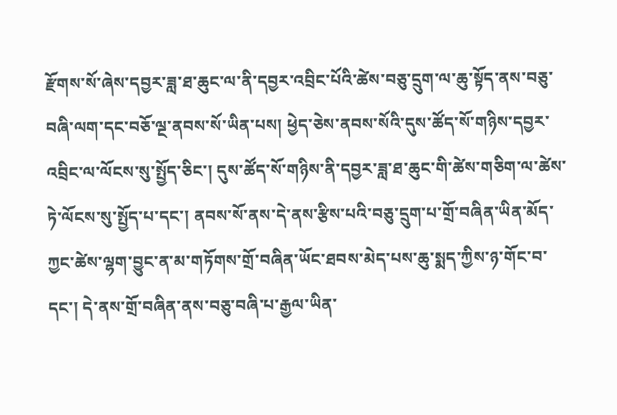རྫོགས་སོ་ཞེས་དབྱར་ཟླ་ཐ་ཆུང་ལ་ནི་དབྱར་འབྲིང་པོའི་ཚེས་བཅུ་དྲུག་ལ་ཆུ་སྟོད་ནས་བཅུ་བཞི་ལག་དང་བཅོ་ལྔ་ནབས་སོ་ཡིན་པས། ཕྱེད་ཅེས་ནབས་སོའི་དུས་ཚོད་སོ་གཉིས་དབྱར་འབྲིང་ལ་ལོངས་སུ་སྤྱོད་ཅིང་། དུས་ཚོད་སོ་གཉིས་ནི་དབྱར་ཟླ་ཐ་ཆུང་གི་ཚེས་གཅིག་ལ་ཚེས་ཏེ་ལོངས་སུ་སྤྱོད་པ་དང་། ནབས་སོ་ནས་དེ་ནས་རྩིས་པའི་བཅུ་དྲུག་པ་གྲོ་བཞིན་ཡིན་མོད་ཀྱང་ཚེས་ལྷག་བྱུང་ན་མ་གཏོགས་གྲོ་བཞིན་ཡོང་ཐབས་མེད་པས་ཆུ་སྨད་ཀྱིས་ཉ་གོང་བ་དང་། དེ་ནས་གྲོ་བཞིན་ནས་བཅུ་བཞི་པ་རྒྱལ་ཡིན་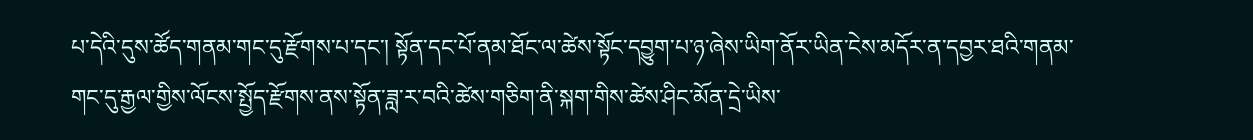པ་དེའི་དུས་ཚོད་གནམ་གང་དུ་རྫོགས་པ་དང་། སྟོན་དང་པོ་ནམ་ཐོང་ལ་ཚེས་སྟོང་དབྱུག་པ་ཉ་ཞེས་ཡིག་ནོར་ཡིན་ངེས་མདོར་ན་དབྱར་ཐའི་གནམ་གང་དུ་རྒྱལ་གྱིས་ལོངས་སྤྱོད་རྫོགས་ནས་སྟོན་ཟླ་ར་བའི་ཚེས་གཅིག་ནི་སྐག་གིས་ཚེས་ཤིང་མོན་དྲེ་ཡིས་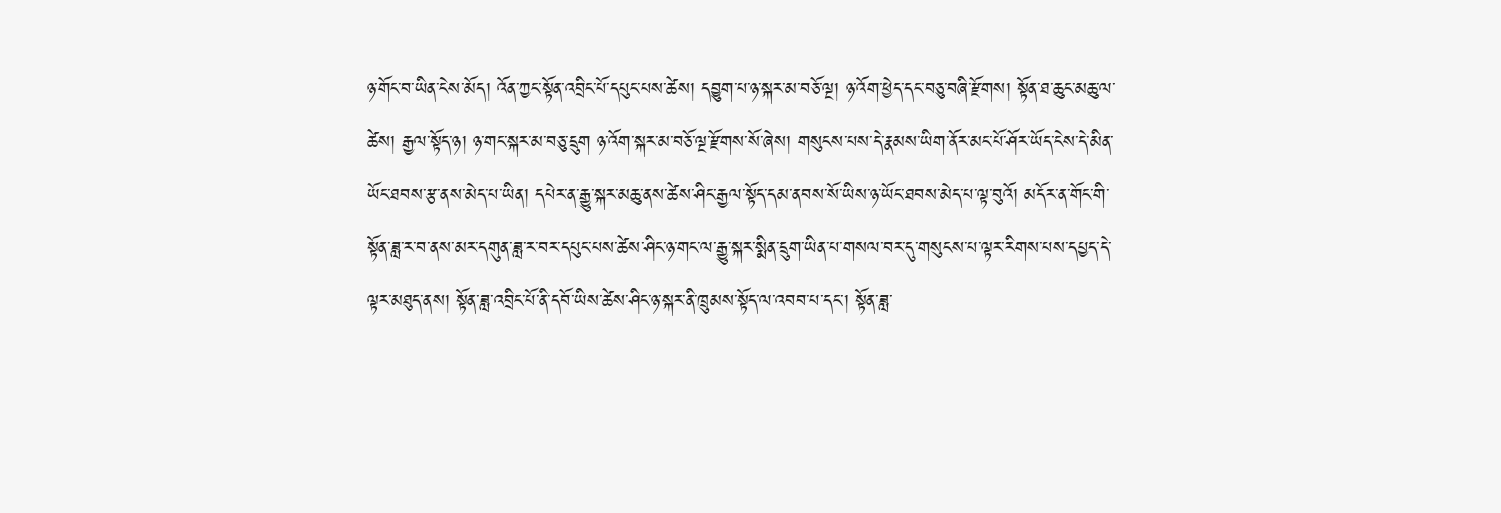ཉ་གོང་བ་ཡིན་ངེས་མོད། འོན་ཀྱང་སྟོན་འབྲིང་པོ་དཔུང་པས་ཚེས། དབྱུག་པ་ཉ་སྐར་མ་བཅོ་ལྔ། ཉ་འོག་ཕྱེད་དང་བཅུ་བཞི་རྫོགས། སྟོན་ཐ་ཆུང་མཆུ་ལ་ཚེས། རྒྱལ་སྟོད་ཉ། ཉ་གང་སྐར་མ་བཅུ་དྲུག ཉ་འོག་སྐར་མ་བཅོ་ལྔ་རྫོགས་སོ་ཞེས། གསུངས་པས་དེ་རྣམས་ཡིག་ནོར་མང་པོ་ཤོར་ཡོད་ངེས་དེ་མིན་ཡོང་ཐབས་རྩ་ནས་མེད་པ་ཡིན། དཔེར་ན་རྒྱུ་སྐར་མཆུ་ནས་ཚེས་ཤིང་རྒྱལ་སྟོད་དམ་ནབས་སོ་ཡིས་ཉ་ཡོང་ཐབས་མེད་པ་ལྟ་བུའོ། མདོར་ན་གོང་གི་སྟོན་ཟླ་ར་བ་ནས་མར་དགུན་ཟླ་ར་བར་དཔུང་པས་ཚེས་ཤིང་ཉ་གང་ལ་རྒྱུ་སྐར་སྨིན་དྲུག་ཡིན་པ་གསལ་བར་དུ་གསུངས་པ་ལྟར་རིགས་པས་དཔྱད་དེ་ལྟར་མཐུད་ནས། སྟོན་ཟླ་འབྲིང་པོ་ནི་དབོ་ཡིས་ཚེས་ཤིང་ཉ་སྐར་ནི་ཁྲུམས་སྟོད་ལ་འབབ་པ་དང་། སྟོན་ཟླ་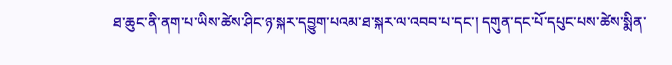ཐ་ཆུང་ནི་ནག་པ་ཡིས་ཚེས་ཤིང་ཉ་སྐར་དབྱུག་པའམ་ཐ་སྐར་ལ་འབབ་པ་དང་། དགུན་དང་པོ་དཔུང་པས་ཚེས་སྨིན་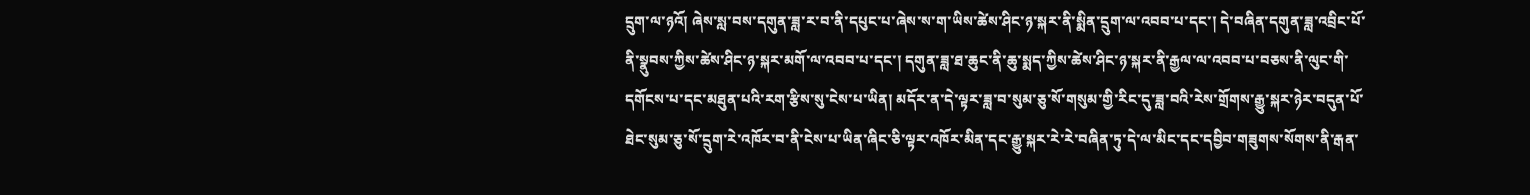དྲུག་ལ་ཉའོ། ཞེས་སླ་བས་དགུན་ཟླ་ར་བ་ནི་དཔུང་པ་ཞེས་ས་ག་ཡིས་ཚེས་ཤིང་ཉ་སྐར་ནི་སྨིན་དྲུག་ལ་འབབ་པ་དང་། དེ་བཞིན་དགུན་ཟླ་འབྲིང་པོ་ནི་སྣུབས་ཀྱིས་ཚེས་ཤིང་ཉ་སྐར་མགོ་ལ་འབབ་པ་དང་། དགུན་ཟླ་ཐ་ཆུང་ནི་ཆུ་སྨད་ཀྱིས་ཚེས་ཤིང་ཉ་སྐར་ནི་རྒྱལ་ལ་འབབ་པ་བཅས་ནི་ལུང་གི་དགོངས་པ་དང་མཐུན་པའི་རག་རྩིས་སུ་ངེས་པ་ཡིན། མདོར་ན་དེ་ལྟར་ཟླ་བ་སུམ་ཅུ་སོ་གསུམ་གྱི་རིང་དུ་ཟླ་བའི་རེས་གྲོགས་རྒྱུ་སྐར་ཉེར་བདུན་པོ་ཐེང་སུམ་ཅུ་སོ་དྲུག་རེ་འཁོར་བ་ནི་ངེས་པ་ཡིན་ཞིང་ཅི་ལྟར་འཁོར་མིན་དང་རྒྱུ་སྐར་རེ་རེ་བཞིན་ཏུ་དེ་ལ་མིང་དང་དབྱིབ་གཟུགས་སོགས་ནི་རྒན་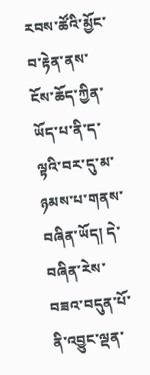རབས་ཚོའི་མྱོང་བ་རྟེན་ནས་ངོས་ཆོད་ཀྱིན་ཡོད་པ་ནི་ད་ལྟའི་བར་དུ་མ་ཉམས་པ་གནས་བཞིན་ཡོད། དེ་བཞིན་རེས་བཟའ་བདུན་པོ་ནི་འབྱུང་ལྡན་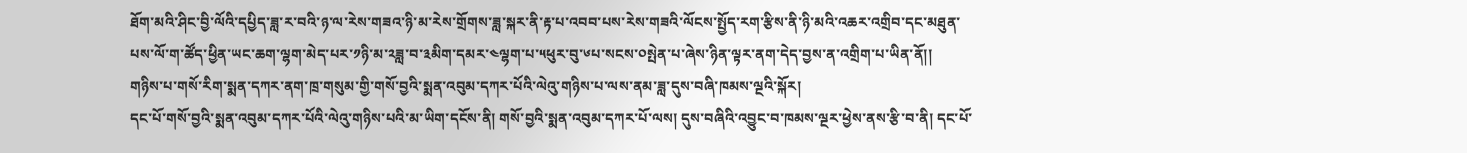ཐོག་མའི་ཤིང་བྱི་ལོའི་དཔྱིད་ཟླ་ར་བའི་ཉ་ལ་རེས་གཟའ་ཉི་མ་རེས་གྲོགས་ཟླ་སྐར་ནི་རྟ་པ་འབབ་པས་རེས་གཟའི་ལོངས་སྤྱོད་རག་རྩིས་ནི་ཉི་མའི་འཆར་འགྲིབ་དང་མཐུན་པས་ལོ་ག་ཚོད་ཕྱིན་ཡང་ཆག་ལྷག་མེད་པར་༡ཉི་མ་༢ཟླ་བ་༣མིག་དམར་༤ལྷག་པ་༥ཕུར་བུ་༦པ་སངས་༠སྤེན་པ་ཞེས་ཉིན་ལྟར་ནག་དེད་བྱས་ན་འགྲིག་པ་ཡིན་ནོ།།
གཉིས་པ་གསོ་རིག་སྨན་དཀར་ནག་ཁྲ་གསུམ་གྱི་གསོ་བྱའི་སྨན་འབུམ་དཀར་པོའི་ལེའུ་གཉིས་པ་ལས་ནམ་ཟླ་དུས་བཞི་ཁམས་ལྔའི་སྐོར།
དང་པོ་གསོ་བྱའི་སྨན་འབུམ་དཀར་པོའི་ལེའུ་གཉིས་པའི་མ་ཡིག་དངོས་ནི། གསོ་བྱའི་སྨན་འབུམ་དཀར་པོ་ལས། དུས་བཞིའི་འབྱུང་བ་ཁམས་ལྔར་ཕྱེས་ནས་རྩི་བ་ནི། དང་པོ་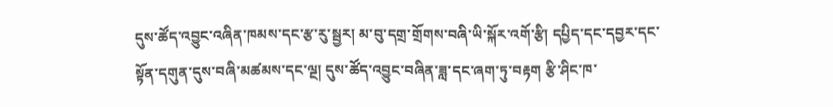དུས་ཚོད་འབྱུང་འཞིན་ཁམས་དང་རྩ་རུ་སྦྱར། མ་བུ་དགྲ་གྲོགས་བཞི་ཡི་སྐོར་འགོ་རྩི། དཔྱིད་དང་དབྱར་དང་སྟོན་དགུན་དུས་བཞི་མཚམས་དང་ལྔ། དུས་ཚོད་འབྱུང་བཞིན་ཟླ་དང་ཞག་ཏུ་བརྟག རྩི་ཤིང་ཁ་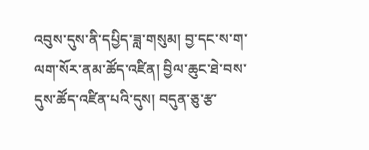འབུས་དུས་ནི་དཔྱིད་ཟླ་གསུམ། བྱ་དང་ས་ག་ལག་སོར་ནམ་ཚོད་འཛིན། བྱིལ་ཆུང་ཐེ་བས་དུས་ཚོད་འཛིན་པའི་དུས། བདུན་ཅུ་རྩ་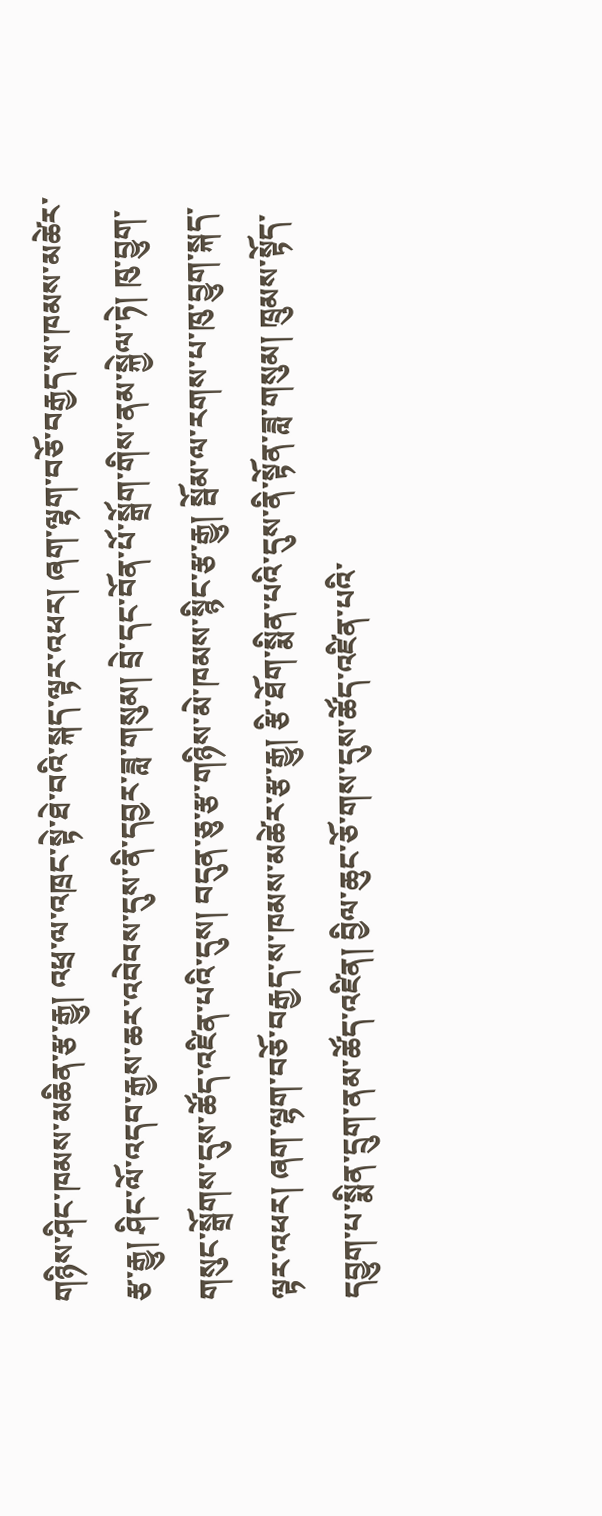གཉིས་ཤིང་ཁམས་མཆིན་རྩ་རྒྱུ། འཕྲ་ལ་འཁྲང་སྟེ་ཐེ་བའི་སྐད་ལྟར་འཕར། ཞག་ལྷག་བཅོ་བརྒྱད་ས་ཁམས་མཚེར་རྩ་རྒྱུ། ཤིང་ལོ་འདབ་རྒྱས་ཆར་འབེབས་དུས་ནི་དབྱར་ཟླ་གསུམ། བྲེ་དང་བོན་པོ་སྒྲོག་གིས་ནམ་སྐྱེལ་ཏེ། ཁུ་བྱུག་གསུང་སྒྲོགས་དུས་ཚོད་འཛིན་པའི་དུས། བདུན་ཅུ་རྩ་གཉིས་མེ་ཁམས་སྙིང་རྩ་རྒྱུ། སྦོམ་ལ་རགས་པ་ཁུ་བྱུག་སྐད་ལྟར་འཕར། ཞག་ལྷག་བཅོ་བརྒྱད་ས་ཁམས་མཚེར་རྩ་རྒྱུ། རྩི་ཐོག་སྨིན་པའི་དུས་ནི་སྟོན་ཟླ་གསུམ། ཁྲུམས་སྟོད་དབྱུག་པ་སྨིན་དྲུག་ནམ་ཚོད་འཛིན། བྱིལ་ཆུང་ཅོ་གས་དུས་ཚོད་འཛིན་པའི་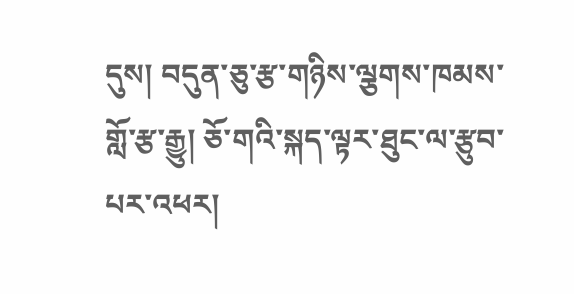དུས། བདུན་ཅུ་རྩ་གཉིས་ལྕགས་ཁམས་གློ་རྩ་རྒྱུ། ཅོ་གའི་སྐད་ལྟར་ཐུང་ལ་རྩུབ་པར་འཕར།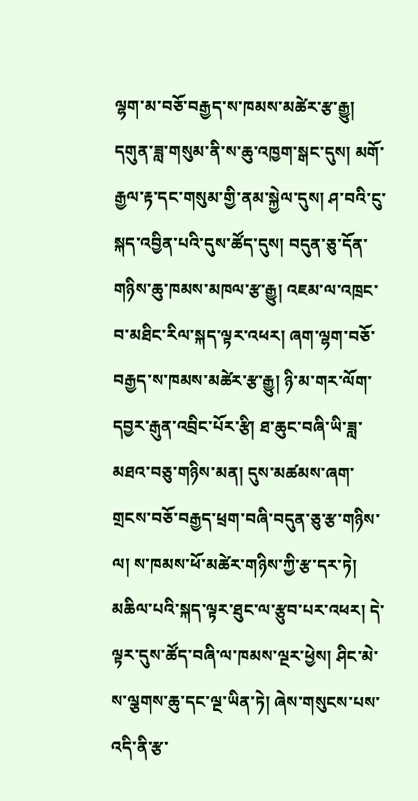ལྷག་མ་བཅོ་བརྒྱད་ས་ཁམས་མཚེར་རྩ་རྒྱུ། དགུན་ཟླ་གསུམ་ནི་ས་ཆུ་འཁྱག་སྒང་དུས། མགོ་རྒྱལ་རྟ་དང་གསུམ་གྱི་ནམ་སྐྱེལ་དུས། ཤ་བའི་ངུ་སྐད་འབྱིན་པའི་དུས་ཚོད་དུས། བདུན་ཅུ་དོན་གཉིས་ཆུ་ཁམས་མཁལ་རྩ་རྒྱུ། འཇམ་ལ་འཁྲང་བ་མཐིང་རིལ་སྐད་ལྟར་འཕར། ཞག་ལྷག་བཅོ་བརྒྱད་ས་ཁམས་མཚེར་རྩ་རྒྱུ། ཉི་མ་གར་ལོག་དབྱར་རྒུན་འབྲིང་པོར་རྩི། ཐ་ཆུང་བཞི་ཡི་ཟླ་མཐའ་བཅུ་གཉིས་མན། དུས་མཚམས་ཞག་གྲངས་བཅོ་བརྒྱད་ཕྲག་བཞི་བདུན་ཅུ་རྩ་གཉིས་ལ། ས་ཁམས་ཕོ་མཚེར་གཉིས་ཀྱི་རྩ་དར་ཏེ། མཆིལ་པའི་སྐད་ལྟར་ཐུང་ལ་རྩུབ་པར་འཕར། དེ་ལྟར་དུས་ཚོད་བཞི་ལ་ཁམས་ལྔར་ཕྱེས། ཤིང་མེ་ས་ལྕགས་ཆུ་དང་ལྔ་ཡིན་ཏེ། ཞེས་གསུངས་པས་འདི་ནི་རྩ་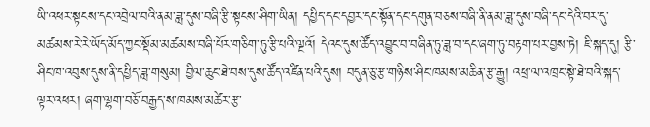ཡི་འཕར་སྟངས་དང་འབྲེལ་བའི་ནམ་ཟླ་དུས་བཞི་རྩི་སྟངས་ཤིག་ཡིན། དཔྱིད་དང་དབྱར་དང་སྟོན་དང་དགུན་བཅས་བཞི་ནི་ནམ་ཟླ་དུས་བཞི་དང་དེའི་བར་དུ་མཚམས་རེ་རེ་ཡོད་མོད་ཀྱང་སྡོམ་མཚམས་བཞི་པོར་གཅིག་ཏུ་རྩི་པའི་ལྔའོ། དེའང་དུས་ཚོད་འབྱུང་བ་བཞིན་ཏུ་ཟླ་བ་དང་ཞག་ཏུ་བརྟག་པར་བྱས་ཏེ། ཇི་སྐད་དུ། རྩི་ཤིང་ཁ་འབུས་དུས་ནི་དཔྱིད་ཟླ་གསུམ། བྱིལ་ཆུང་ཐེ་བས་དུས་ཚོད་འཛིན་པའི་དུས། བདུན་ཅུ་རྩ་གཉིས་ཤིང་ཁམས་མཆིན་རྩ་རྒྱུ། འཕྲ་ལ་འཁྲང་སྟེ་ཐེ་བའི་སྐད་ལྟར་འཕར། ཞག་ལྷག་བཅོ་བརྒྱད་ས་ཁམས་མཚེར་རྩ་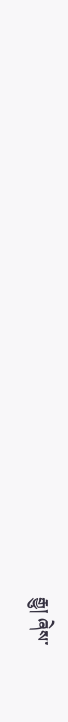རྒྱུ། ཞེས་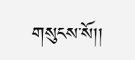གསུངས་སོ།།